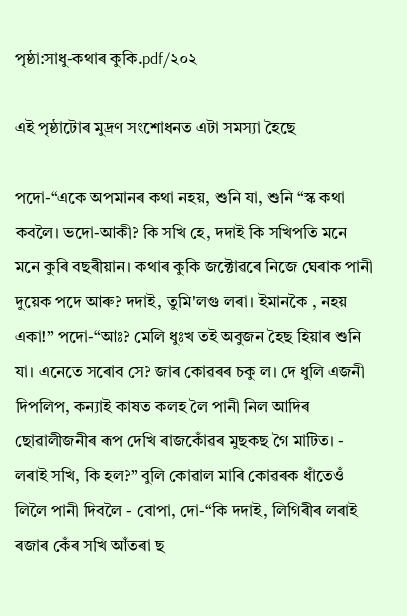পৃষ্ঠা:সাধু-কথাৰ কুকি.pdf/২০২

এই পৃষ্ঠাটোৰ মুদ্ৰণ সংশোধনত এটা সমস্যা হৈছে

পদো-“একে অপমানৰ কথা নহয়, শুনি যা, শুনি “স্ক কথা কবলৈ। ভদো-আকী? কি সখি হে, দদাই কি সখিপতি মনে মনে কুৰি বছৰীয়ান। কথাৰ কুকি জক্টোৱৰে নিজে ঘেৰাক পানী দুয়েক পদে আৰু? দদাই, তুমি'লগু লৰা। ইমানকৈ , নহয় একা!” পদো-“আঃ? মেলি ধুঃখ তই অবুজন হৈছ হিয়াৰ শুনি যা। এনেতে সৰোব সে? জাৰ কোৱৰৰ চকু ল। দে ধুলি এজনী দিপলিপ, কন্যাই কাষত কলহ লৈ পানী নিল আদিৰ ছোৱালীজনীৰ ৰূপ দেখি ৰাজকোঁৱৰ মুছকছ গৈ মাটিত। - লৰাই সখি, কি হল?” বুলি কোৱাল মাৰি কোৱৰক ধাঁতেওঁ লিলৈ পানী দিবলৈ - বোপা, দো-“কি দদাই, লিগিৰীৰ লৰাই ৰজাৰ কেঁৰ সখি আঁতৰা ছ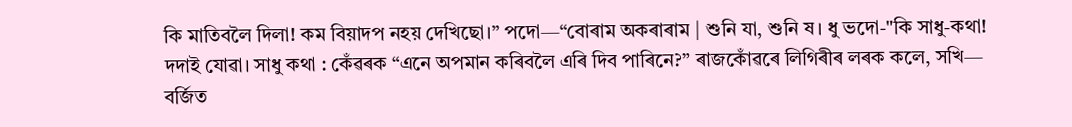কি মাতিবলৈ দিলা! কম বিয়াদপ নহয় দেখিছো।” পদো—“বোৰাম অকৰাৰাম | শুনি যা, শুনি ষ। ধু ভদো-"কি সাধু-কথা! দদাই যোৱা। সাধু কথা : কেঁৱৰক “এনে অপমান কৰিবলৈ এৰি দিব পাৰিনে?” ৰাজকোঁৱৰে লিগিৰীৰ লৰক কলে, সখি— বৰ্জিত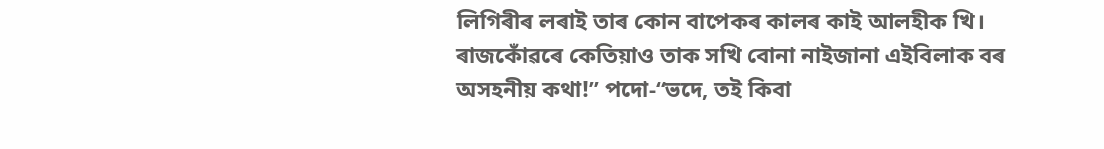লিগিৰীৰ লৰাই তাৰ কোন বাপেকৰ কালৰ কাই আলহীক খি। ৰাজকোঁৱৰে কেতিয়াও তাক সখি বোনা নাইজানা এইবিলাক বৰ অসহনীয় কথা!” পদো-“ভদে, তই কিবা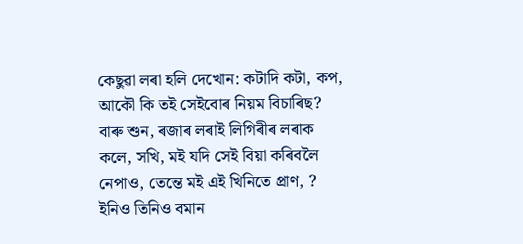কেছুৱা লৰা হলি দেখোন: কটাদি কটা, কপ, আকৌ কি তই সেইবোৰ নিয়ম বিচাৰিছ? বাৰু শুন, ৰজাৰ লৰাই লিগিৰীৰ লৰাক কলে, সখি, মই যদি সেই বিয়া কৰিবলৈ নেপাও, তেন্তে মই এই খিনিতে প্ৰাণ, ? ইনিও তিনিও বমান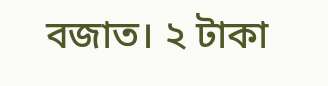বজাত। ২ টাকা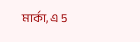মাৰ্কা, এ 5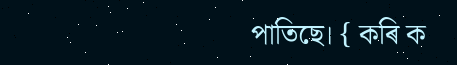পাতিছে। { কৰি ক